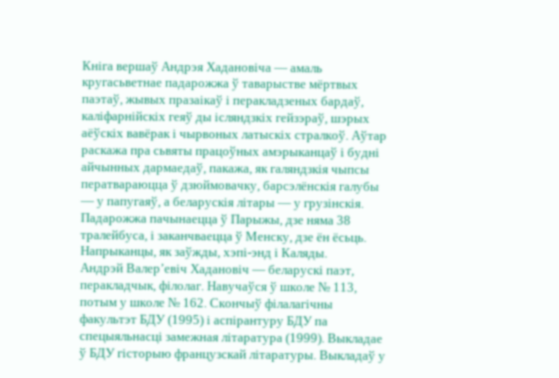Кніга вершаў Андрэя Хадановіча — амаль кругасьветнае падарожжа ў таварыстве мёртвых паэтаў, жывых празаікаў і перакладзеных бардаў, каліфарнійскіх геяў ды ісляндзкіх гейзэраў, шэрых аёўскіх вавёрак і чырвоных латыскіх стралкоў. Аўтар раскажа пра сьвяты працоўных амэрыканцаў і будні айчынных дармаедаў, пакажа, як галяндзкія чыпсы ператвараюцца ў дзюймовачку, барсэлёнскія галубы — у папугаяў, а беларускія літары — у грузінскія. Падарожжа пачынаецца ў Парыжы, дзе няма 38 тралейбуса, і заканчваецца ў Менску, дзе ён ёсьць. Напрыканцы, як заўжды, хэпі-энд і Каляды.
Андрэй Валер’евіч Хадановіч — беларускі паэт, перакладчык, філолаг. Навучаўся ў школе № 113, потым у школе № 162. Скончыў філалагічны факультэт БДУ (1995) і аспірантуру БДУ па спецыяльнасці замежная літаратура (1999). Выкладае ў БДУ гісторыю французскай літаратуры. Выкладаў у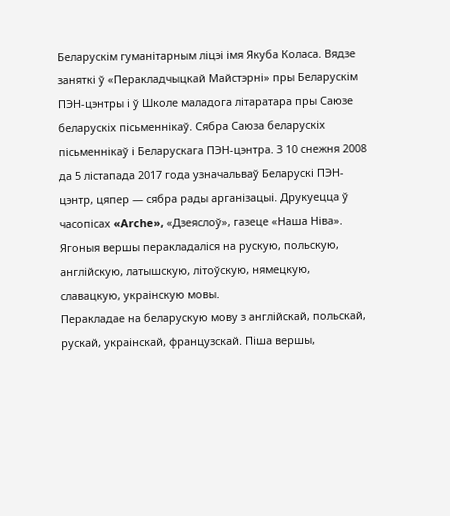Беларускім гуманітарным ліцэі імя Якуба Коласа. Вядзе заняткі ў «Перакладчыцкай Майстэрні» пры Беларускім ПЭН-цэнтры і ў Школе маладога літаратара пры Саюзе беларускіх пісьменнікаў. Сябра Саюза беларускіх пісьменнікаў і Беларускага ПЭН-цэнтра. З 10 снежня 2008 да 5 лістапада 2017 года узначальваў Беларускі ПЭН-цэнтр, цяпер — сябра рады арганізацыі. Друкуецца ў часопісах «Arche», «Дзеяслоў», газеце «Наша Ніва». Ягоныя вершы перакладаліся на рускую, польскую, англійскую, латышскую, літоўскую, нямецкую, славацкую, украінскую мовы.
Перакладае на беларускую мову з англійскай, польскай, рускай, украінскай, французскай. Піша вершы,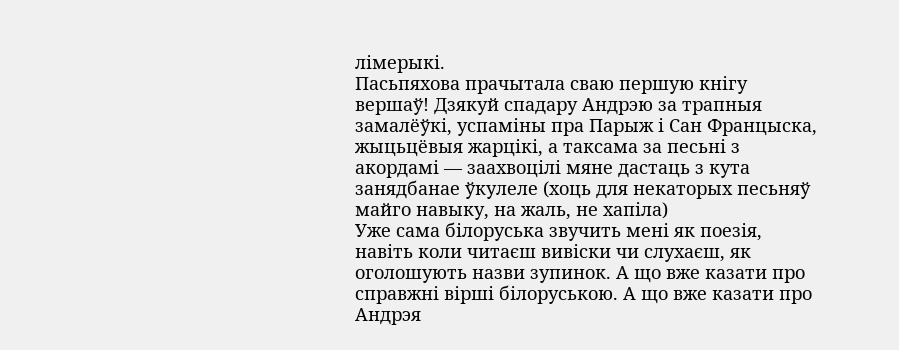лімерыкі.
Пасьпяхова прачытала сваю першую кнігу вершаў! Дзякуй спадару Андрэю за трапныя замалёўкі, успаміны пра Парыж і Сан Францыска, жыцьцёвыя жарцікі, а таксама за песьні з акордамі — заахвоцілі мяне дастаць з кута занядбанае ўкулеле (хоць для некаторых песьняў майго навыку, на жаль, не хапіла)
Уже сама білоруська звучить мені як поезія, навіть коли читаєш вивіски чи слухаєш, як оголошують назви зупинок. А що вже казати про справжні вірші білоруською. А що вже казати про Андрэя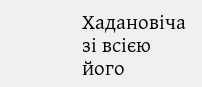Хадановіча зі всією його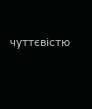чуттєвістю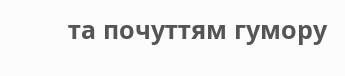та почуттям гумору